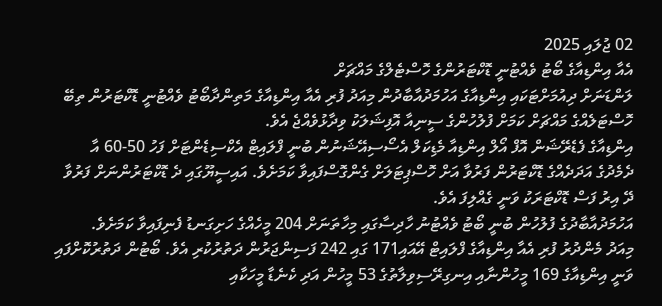02 ޖުލައި 2025
އެއާ އިންޑިއާގެ ބޯޓު ވެއްޓުނީ ޑޮކްޓަރުންގެ ހޮސްޓެލްގެ މައްޗަށް
ލަންޑަނަށް ދިއުމަށްޓަކައި އިންޑިއާގެ އަހުމަދުއާބާދުން މިއަދު ފުރި އެއާ އިންޑިއާގެ މަތިންދާބޯޓު ވެއްޓުނީ ޑޮކްޓަރުން ތިބޭ ހޮސްޓަލެއްގެ މައްޗަށް ކަމަށް ފުލުހުންގެ ސީނިއާ އޮފިޝަލަކު ވިދާޅުވެއްޖެ އެވެ.
އިންޑިއާގެ ފެޑެރޭޝަން އޮފް އޯލް އިންޑިއާ މެޑިކަލް އެސޯސިއޭޝަނުން ބުނީ ފްލައިޓް އެކްސިޑެންޓަށް ފަހު 50-60 އާ ދެމެދުގެ އަދަދެއްގެ ޑޮކްޓަރުން ފަރުވާ އަށް ހޮސްޕިޓަލަށް ގެންގޮސްފައިވާ ކަމަށެވެ. އައިސީޔޫގައި ދެ ޑޮކްޓަރުންނަށް ފަރުވާ ދޭ އިރު ފަސް ޑޮކްޓަރަކު ވަނީ ގެއްލިފަ އެވެ.
އަހުމަދުއާބާދުގެ ފުލުހުން ބުނީ ބޯޓު ވެއްޓުނު ހާދިސާގައި މިހާތަނަށް 204 މީހެއްގެ ހަށިގަނޑު ފެނިފައިވާ ކަމަށެވެ.
މިއަދު މެންދުރު ފުރި އެއާ އިންޑިއާގެ ފްލައިޓް އޭއައި171 ގައި 242 ފަސިންޖަރުން ދަތުރުކުރި އެވެ. ބޯޓުން ދަތުރުކޮށްފައި ވަނީ އިންޑިއާގެ 169 މީހުންނާއި އިނގިރޭސިވިލާތުގެ 53 މީހުން އަދި ކެނެޑާ މީހަކާއި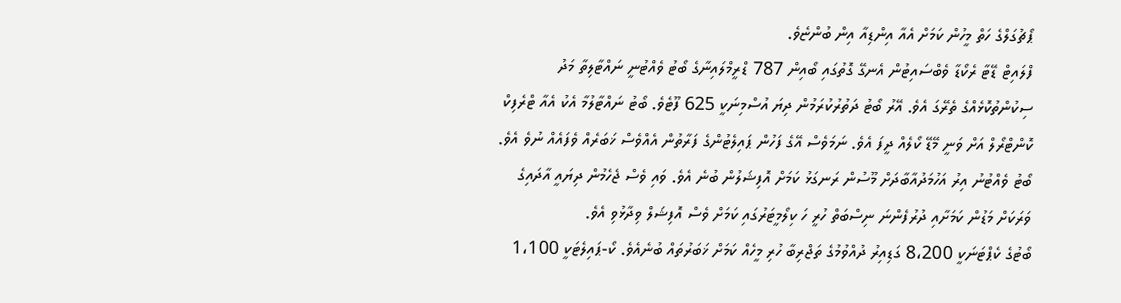ޕޯޗުގަލްގެ ހަތް މީހުން ކަމަށް އެއާ އިންޑިއާ އިން ބުންޏެވެ.
ފްލައިޓް ޑޭޓާ ރެކޯޑާ ވެބްސައިޓުން އެނގޭ ގޮތުގައި ބޯއިން 787 ޑްރީމްލައިނާގެ ބޯޓު ވެއްޓުނީ ނައްޓާލިތާ މަދު ސިކުންތުކޮޅެއްގެ ތެރޭގަ އެވެ. އޭރު ބޯޓު ދަތުރުކުރަމުން ދިޔަ އުސްމިނަކީ 625 ފޫޓެވެ. ބޯޓު ނައްޓާލުމާ އެކު އެއާ ޓްރެފިކް ކޮންޓްރޯލް އަށް ވަނީ މޭޑޭ ކޯލެއް ދީފަ އެވެ. ނަމަވެސް އޭގެ ފަހުން ޕައިލެޓުންގެ ފަރާތުން އެއްވެސް ޚަބަރެއް ވެފައެއް ނުވެ އެވެ. ބޯޓު ވެއްޓުނު އިރު އަހުމަދުއާބާދަށް މޫސުން ރަނގަޅު ކަމަށް އޮފިޝަލުން ބުނެ އެވެ. ވައި ވެސް ޖެހެމުން ދިޔައީ އާދައިގެ ވަރަކަށް މަޑުން ކަމަށާއި ދުރުފެންނަ ނިސްބަތް ހުރީ ހަ ކިލޯމީޓަރުގައި ކަމަށް ވެސް އޮފިޝަލް ވިދާޅުވި އެވެ.
ބޯޓުގެ ކެޕްޓަނަކީ 8،200 ގަޑިއިރު ދުއްވުމުގެ ތަޖްރިބާ ހުރި މީހެއް ކަމަށް ޚަބަރުތައް ބުނެއެވެ. ކޯ-ޕައިލެޓަކީ 1،100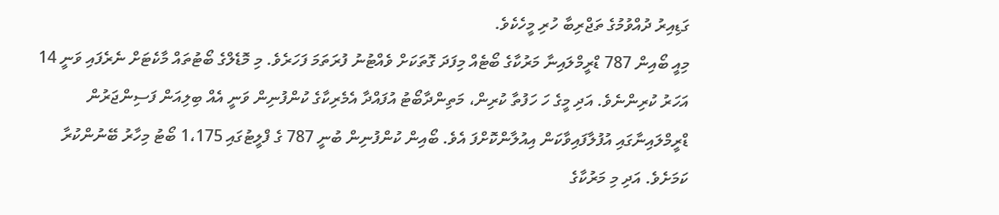ގަޑިއިރު ދުއްވުމުގެ ތަޖްރިބާ ހުރި މީހެކެވެ.
މިއީ ބޯއިން 787 ޑްރީމްލައިނާ މަރުކާގެ ބޯޓެއް މިފަދަ ގޮތަކަށް ވެއްޓުނު ފުރަތަމަ ފަހަރެވެ. މި މޮޑެލްގެ ބޯޓުތައް މާކެޓަށް ނެރެފައި ވަނީ 14 އަހަރު ކުރިންނެވެ. އަދި މީގެ ހަ ހަފުތާ ކުރިން، މަތިންދާބޯޓު އުފައްދާ އެމެރިކާގެ ކުންފުނިން ވަނީ އެއް ބިލިއަން ފަސިންޖަރުން ޑްރީމްލައިނާގައި އުފުލާފައިވާކަން އިއުލާންކޮށްފަ އެވެ. ބޯއިން ކުންފުނިން ބުނީ 787 ގެ ފްލީޓުގައި 1،175 ބޯޓު މިހާރު ބޭނުންކުރާ ކަމަށެވެ. އަދި މި މަރުކާގެ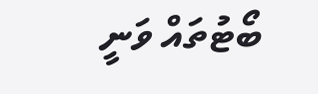ބޯޓުތައް ވަނީ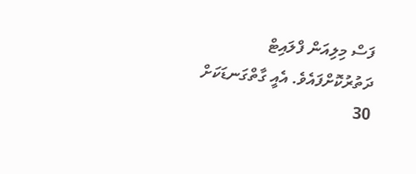ފަސް މިލިއަން ފްލައިޓް ދަތުރުކޮށްފައެވެ. އެއީ ގާތްގަނޑަކަށް 30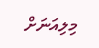މިލިއަނަށް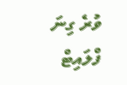ވުރެ ގިނަ ފްލައިޓް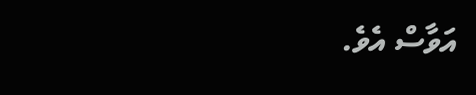އަވާސް އެވެ.